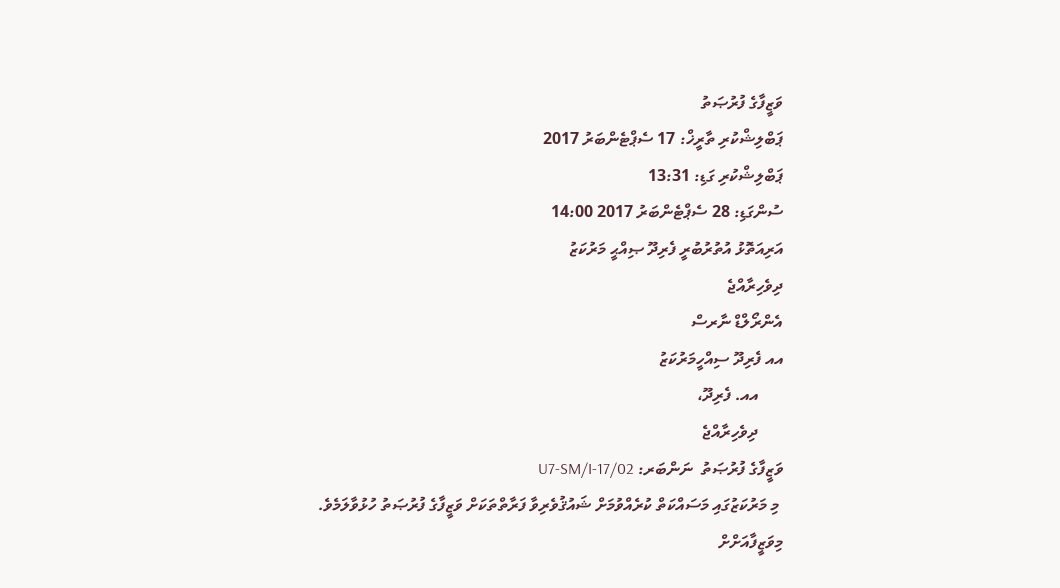ވަޒީފާގެ ފުރުޞަތު
ޕަބްލިޝްކުރި ތާރީޚް: 17 ސެޕްޓެންބަރު 2017
ޕަބްލިޝްކުރި ގަޑި: 13:31
ސުންގަޑި: 28 ސެޕްޓެންބަރު 2017 14:00
އަރިއަތޮޅު އުތުރުބުރީ ފެރިދޫ ޞިއްޙީ މަރުކަޒު
ދިވެހިރާއްޖެ
އެންރޯލްޑް ނާރސް
އއ ފެރިދޫ ސިއްހީމަރުކަޒު
      އއ. ފެރިދޫ،
      ދިވެހިރާއްޖެ
ވަޒީފާގެ ފުރުޞަތު  ނަންބަރ: U7-SM/I-17/02
 މި މަރުކަޒުގައި މަސައްކަތް ކުރެއްވުމަށް ޝައުޤުވެރިވާ ފަރާތްތަކަށް ވަޒީފާގެ ފުރުޞަތު ހުޅުވާލަމެވެ.
މިވަޒީފާއަށްށް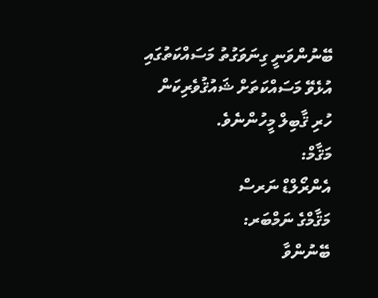ބޭނުންވަނީ ގިނަވަގުތު މަސައްކަތުގައި އުޅެވޭ މަސައްކަތަށް ޝައުޤުވެރިކަން ހުރި ޤާބިލް މީހުންނެވެ.
މަޤާމް:
އެންރޯލްޑް ނަރސް
މަޤާމްގެ ނަމްބަރ:
ބޭނުންވާ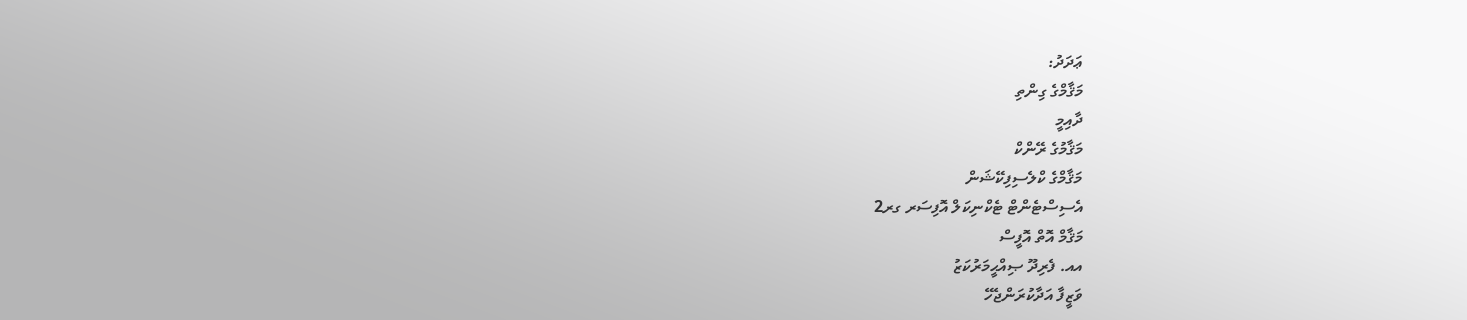ޢަދަދު:
މަޤާމްގެ ގިންތި
ދާއިމީ
މަޤާމުގެ ރޭންކް
މަޤާމްގެ ކްލެސިފިކޭޝަން
އެސިސްޓެންޓް ޓެކްނިކަލް އޮފިސަރ ގރ2
މަޤާމް އޮތް އޮފީސް
އއ. ފެރިދޫ ޞިއްޙީމަރުކަޒު
ވަޒީފާ އަދާކުރަންޖެހޭ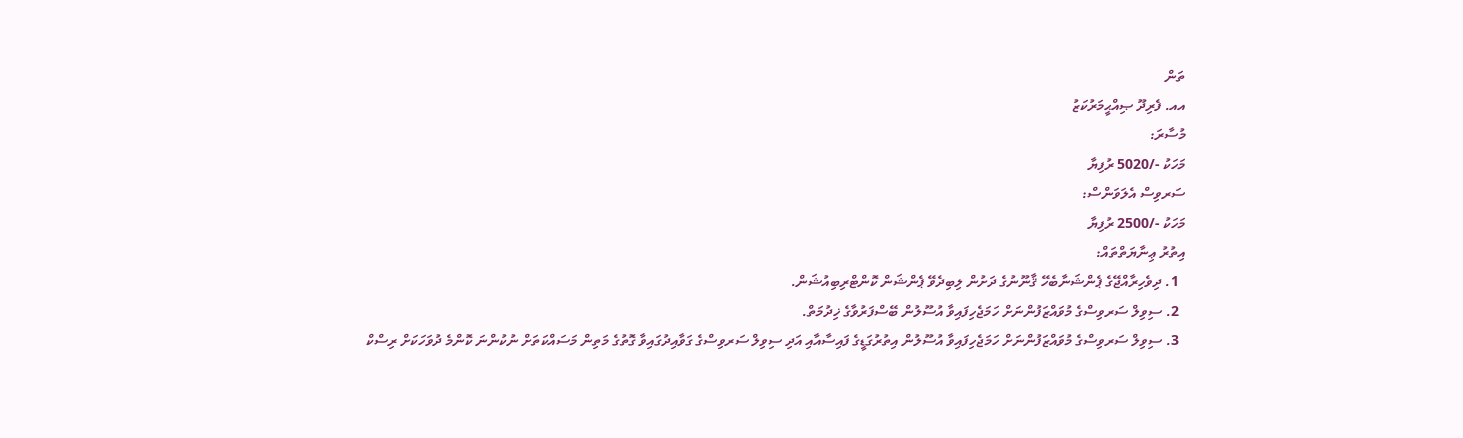ތަން
އއ. ފެރިދޫ ޞިއްޙީމަރުކަޒު
މުސާރަ:
މަހަކު -/5020 ރުފިޔާ
ސަރވިސް އެލަވަންސް:
މަހަކު -/2500 ރުފިޔާ
އިތުރު ޢިނާޔަތްތައް:
  1. ދިވެހިރާއްޖޭގެ ޕެންޝަނާބެހޭ ޤާނޫނުގެ ދަށުން ލިބިދެވޭ ޕެންޝަން ކޮންޓްރިބިއުޝަން.
  2. ސިވިލް ސަރވިސްގެ މުވައްޒަފުންނަށް ހަމަޖެހިފައިވާ އުސޫލުން ބޭސްފަރުވާގެ ޚިދުމަތް.
  3. ސިވިލް ސަރވިސްގެ މުވައްޒަފުންނަށް ހަމަޖެހިފައިވާ އުސޫލުން އިތުރުގަޑީގެ ފައިސާއާއި އަދި ސިވިލް ސަރވިސްގެ ގަވާއިދުގައިވާ ގޮތުގެ މަތިން މަސައްކަތަށް ނުކުންނަ ކޮންމެ ދުވަހަކަށް ރިސްކް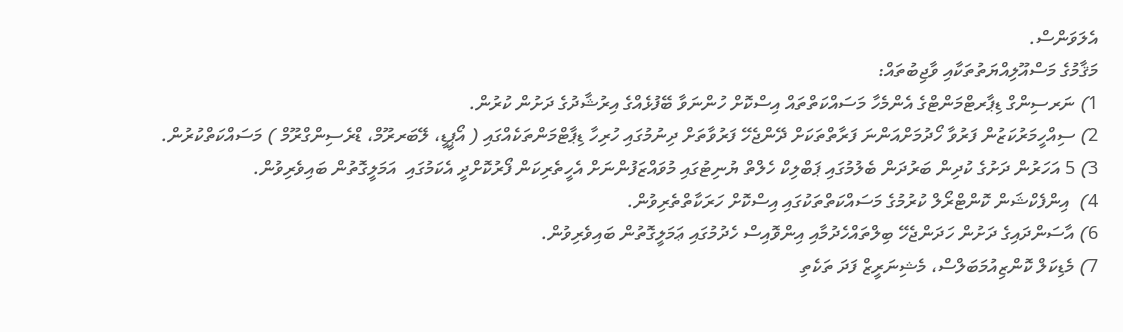އެލަވަންސް.
މަޤާމުގެ މަސްއޫލިއްޔަތުތަކާއި ވާޖިބުތައް:
1) ނަރސިންގް ޑިޕާރޓްމަންޓްގެ އެންމެހާ މަސައްކަތްތައް އިސްކޮށް ހުންނަވާ ބޭފުޅެއްގެ އިރުޝާދުގެ ދަށުން ކުރުން.
2) ސިއްހީމަރުކަޒުން ފަރުވާ ހޯދުމަށްއަންނަ ފަރާތްތަކަށް ދޭންޖެހޭ ފަރުވާތަށް ދިނުމުގައި ހުރިހާ ޑިޕާޓްމަންތަކެއްގައި ( އޯޕީޑީ، ލޭބަރރޫމް، ޑްރެސިންގްރޫމް ) މަސައްކަތްކުރުން.
3) 5 އަހަރުން ދަށުގެ ކުދިން ބަރުދަން ބެލުމުގައި ޕަބްލިކް ހެލްތް ޔުނިޓުގައި މުވައްޒަފުންނަށް އެހީތެރިކަން ފޯރުކޮށްދީ އެކަމުގައި  އަމަލީގޮތުން ބައިވެރިވުން.
4)  އިންފެކްޝަން ކޮންޓްރޯލް ކުރުމުގެ މަސައްކަތްތަކުގައި އިސްކޮށް ހަރަކާތްތެރިވުން.
6) އާސަންދައިގެ ދަށުން ހަދަންޖެހޭ ބިލްތައްހެދުމާއި އިންވޮއިސް ހެދުމުގައި ޢަމަލީގޮތުން ބައިވެރިވުން.
7) މެޑިކަލް ކޮންޒިއުމަބަލްސް، މެޝިނަރީޒް ފަދަ ތަކެތި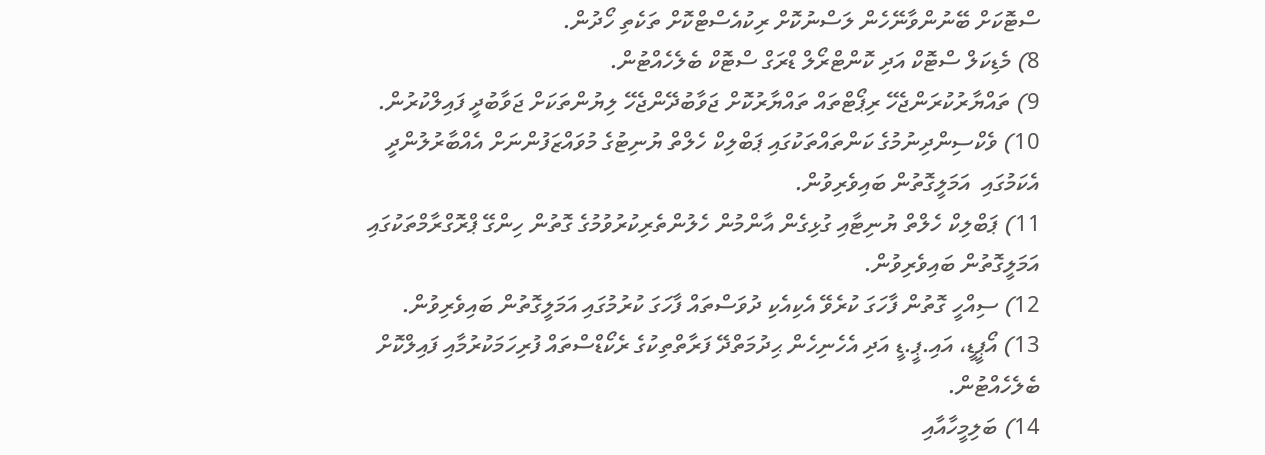ސްޓޮކަށް ބޭނުންވާނޭހެން ލަސްނުކޮށް ރިކުއެސްޓްކޮށް ތަކެތި ހޯދުން.
8) މެޑިކަލް ސްޓޮކް އަދި ކޮންޓްރޯލް ޑްރަގް ސްޓޮކް ބެލެހެއްޓުން.
9) ތައްޔާރުކުރަންޖެހޭ ރިޕޯޓްތައް ތައްޔާރުކޮށް ޖަވާބުދޭންޖެހޭ ލިޔުންތަކަށް ޖަވާބުދީ ފައިލްކުރުން.
10) ވެކްސިންދިނުމުގެ ކަންތައްތަކުގައި ޕަބްލިކް ހެލްތް ޔުނިޓުގެ މުވައްޒަފުންނަށް އެއްބާރުލުންދީ އެކަމުގައި  އަމަލީގޮތުން ބައިވެރިވުން.
11) ޕަބްލިކް ހެލްތް ޔުނިޓާއި ގުޅިގެން އާންމުން ހެލުންތެރިކުރުވުމުގެ ގޮތުން ހިންގޭ ޕްރޮގްރާމްތަކުގައި އަމަލީގޮތުން ބައިވެރިވުން.
12) ސިއްހީ ގޮތުން ފާހަގަ ކުރެވޭ އެކިއެކި ދުވަސްތައް ފާހަގަ ކުރުމުގައި އަމަލީގޮތުން ބައިވެރިވުން.
13) އޯޕީޑީ، އައި.ޕީ.ޑީ އަދި އެހެނިހެން ޙިދުމަތްދޭ ފަރާތްތިކުގެ ރެކޯޑްސްތައް ފުރިހަމަކުރުމާއި ފައިލްކޮށް ބެލެހެއްޓުން.
14) ބަލިމީހާއާއި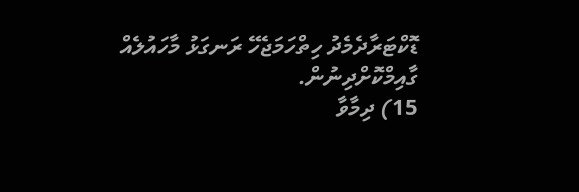ޑޮކްޓަރާދެމެދު ހިތްހަމަޖެހޭ ރަނގަޅު މާހައުލެއް ގާއިމްކޮށްދިނުން.
15) ދިމާވާ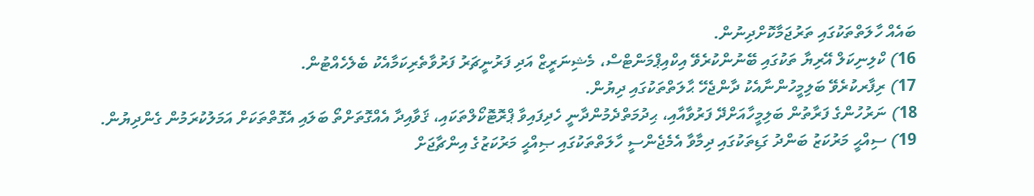ބައެއް ހާލަތްތަކުގައި ތަރުޖަމާކޮށްދިނުން.
16) ކްލިނިކަލް އޭރިޔާ ތަކުގައި ބޭނުންކުރެވޭ އިކްއިޕްމަންޓްސް، މެޝިނަރީޒް އަދި ފަރުނީޗަރު ފަރުވާތެރިކަމާއެކު ބެލެހެއްޓުން.
17) ރިފާރކުރެވޭ ބަލިމީހުންނާއެކު ދާންޖެހޭ ޙާލަތްތަކުގައި ދިޔުން.
18) ނަރުހުންގެ ފަރާތުން ބަލިމީހާއަށްދޭ ފަރުވާއާއި، ޙިދުމަތްދެމުންދާނީ ހެދިފައިވާ ޕްރޮޓޮކޯލްތަކައި، ޤަވާއިދާ އެއްގޮތަށްތޯ ބަލައި އެގޮތްތަކަށް އަމަލުކުރަމުން ގެންދިޔުން.
19) ސިއްޙީ މަރުކަޒު ބަންދު ގަޑިތަކުގައި ދިމާވާ އެމެޖެންސީ ހާލަތްތަކުގައި ޞިއްޙީ މަރުކަޒުގެ އިންޗާޖަށް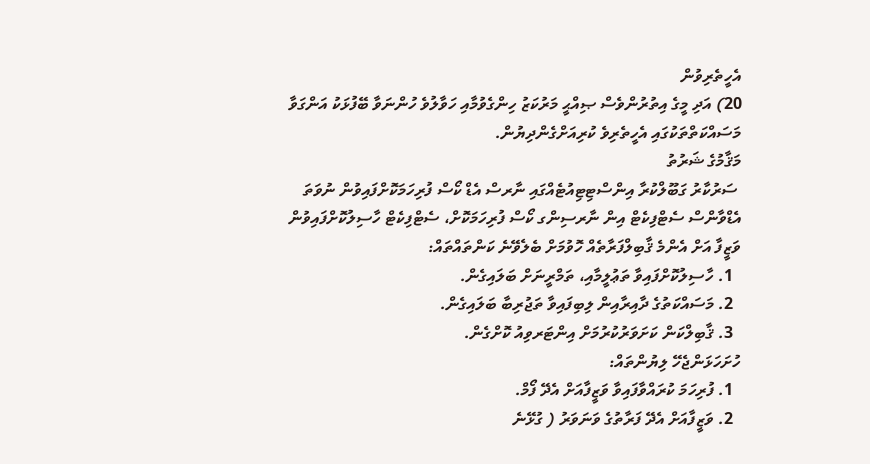އެހީތެރިވުން
20) އަދި މީގެ އިތުރުންވެސް ޞިއްޙީ މަރުކަޒު ހިންގެވުމާއި ހަވާލުވެ ހުންނަވާ ބޭފުޅަކު އަންގަވާ މަސައްކަތްތަކުގައި އެހީތެރިވެ ކުރިއަށްގެންދިޔުން.
މަޤާމުގެ ޝަރުތު
 ސަރުކާރު ގަބޫލްކުރާ އިންސްޓިޓިއުޓެއްގައި ނާރސް އެޑް ކޯސް ފުރިހަމަކޮށްފައިވުން ނުވަތަ އެޑްވާންސް ސެޓްފިކެޓް އިން ނާރސިންގ ކޯސް ފުރިހަމަކޮށް، ސެޓްފިކެޓް ހާސިލުކޮށްފައިވުން
ވަޒީފާ އަށް އެންމެ ޤާބިލްފަރާތެއް ހޮވުމަށް ބެލެވޭނެ ކަންތައްތައް:
  1. ހާސިލުކޮށްފައިވާ ތަޢުލީމާއި، ތަމްރީނަށް ބަލައިގެން.
  2. މަސައްކަތުގެ ދާއިރާއިން ލިބިފައިވާ ތަޖުރިބާ ބަލައިގެން.
  3. ޤާބިލްކަން ކަށަވަރުކުރުމަށް އިންޓަރވިއު ކޮށްގެން.
ހުށަހަޅަންޖެހޭ ލިޔުންތައް:
  1. ފުރިހަމަ ކުރައްވާފައިވާ ވަޒީފާއަށް އެދޭ ފޯމް.
  2. ވަޒީފާއަށް އެދޭ ފަރާތުގެ ވަނަވަރު ( ގުޅޭނެ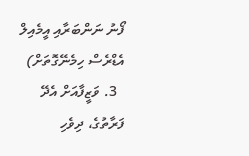ފޯނު ނަންބަރާއި އީމެއިލް އެޑްރެސް ހިމެނޭގޮތަށް)
  3. ވަޒީފާއަށް އެދޭ ފަރާތުގެ، ދިވެހި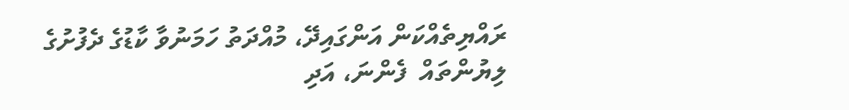ރައްޔިތެއްކަން އަންގައިދޭ، މުއްދަތު ހަމަނުވާ ކާޑުގެ ދެފުށުގެ ލިޔުންތައް  ފެންނަ، އަދި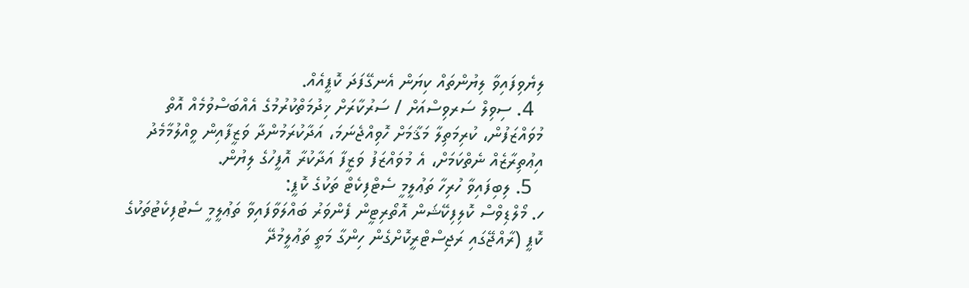ލިޔެވިފައިވާ ލިޔުންތައް ކިޔަން އެނގޭފަދަ ކޮޕީއެއް.
  4. ސިވިލް ސަރވިސްއަށް / ސަރުކާރަށް ޚިދުމަތްކުރުމުގެ އެއްބަސްވުމެއް އޮތް މުވައްޒަފުން، ކުރިމަތިލާ މަޤާމަށް ހޮވިއްޖެނަމަ، އަދާކުރަމުންދާ ވަޒީފާއިން ވީއްލުމާމެދު އިޢުތިރާޒެއް ނެތްކަމަށް، އެ މުވައްޒަފު ވަޒީފާ އަދާކުރާ އޮފީހުގެ ލިޔުން.
  5. ލިބިފައިވާ ހުރިހާ ތަޢުލީމީ ސެޓްފިކެޓް ތަކުގެ ކޮޕީ:
ހ. މޯލްޑިވްސް ކޮލިފިކޭޝަން އޮތޯރިޓީން ފެންވަރު ބައްލަވާފައިވާ ތަޢުލީމީ ސެޓުފިކެޓުތަކުގެ ކޮޕީ (ރާއްޖޭގައި ރަޖިސްޓްރީކޮށްގެން ހިންގާ މަތީ ތަޢުލީމުދޭ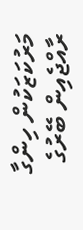މަރުކަޒަކުން ހިންގާ ރާއްޖެއިން ބޭރުގެ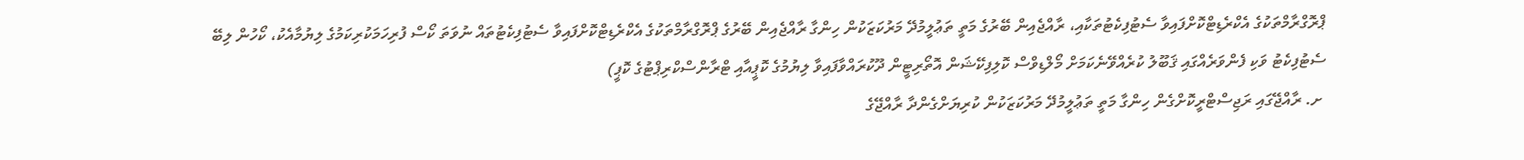ޕްރޮގްރާމްތަކުގެ އެކްރެޑިޓްކޮށްފައިވާ ސެޓުފިކެޓުތަކާއި، ރާއްޖެއިން ބޭރުގެ މަތީ ތަޢުލީމުދޭ މަރުކަޒަކުން ހިންގާ ރާއްޖެއިން ބޭރުގެ ޕްރޮގްރާމްތަކުގެ އެކްރެޑިޓްކޮށްފައިވާ ސެޓުފިކެޓުތައް ނުވަތަ ކޯސް ފުރިހަމަކުރިކަމުގެ ލިޔުމާއެކު، ކޯހުން ލިބޭ ސެޓުފިކެޓު ވަކި ފެންވަރެއްގައި ޤަބޫލު ކުރެއްވޭނެކަމަށް މޯލްޑިވްސް ކޮލިފިކޭޝަން އޮތޯރިޓީން ދޫކުރައްވާފައިވާ ލިޔުމުގެ ކޮޕީއާއި ޓްރާންސްކްރިޕްޓުގެ ކޮޕީ)
 ށ. ރާއްޖޭގައި ރަޖިސްޓްރީކޮށްގެން ހިންގާ މަތީ ތަޢުލީމުދޭ މަރުކަޒަކުން ކުރިޔަށްގެންދާ ރާއްޖޭގެ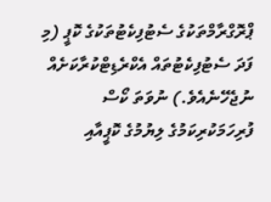ޕްރޮގްރާމްތަކުގެ ސެޓުފިކެޓުތަކުގެ ކޮޕީ (މި ފަދަ ސެޓުފިކެޓުތައް އެކްރެޑިޓްކުރާކަށެއް ނުޖެހޭނެއެވެ.) ނުވަތަ ކޯސް ފުރިހަމަކުރިކަމުގެ ލިޔުމުގެ ކޮޕީއާއި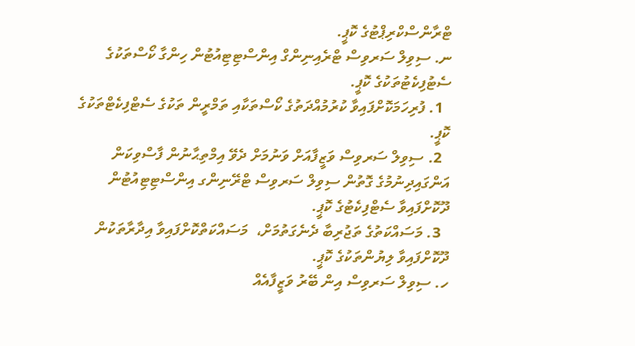ޓްރާންސްކްރިޕްޓުގެ ކޮޕީ.
ނ. ސިވިލް ސަރވިސް ޓްރެއިނިންގް އިންސްޓިޓިއުޓުން ހިންގާ ކޯސްތަކުގެ ސެޓުފިކެޓުތަކުގެ ކޮޕީ.
  1. ފުރިހަމަކޮށްފައިވާ ކުރުމުއްދަތުގެ ކޯސްތަކާއި ތަމްރީން ތަކުގެ ސެޓްފިކެޓްތަކުގެ ކޮޕީ.
  2. ސިވިލް ސަރވިސް ވަޒީފާއަށް ވަނުމަށް ދެވޭ އިމްތިޙާނުން ފާސްވިކަން އަންގައިދިނުމުގެ ގޮތުން ސިވިލް ސަރވިސް ޓްރޭނިންގ އިންސްޓިޓިއުޓުން ދޫކޮށްފައިވާ ސެޓްފިކެޓުގެ ކޮޕީ.
  3. މަސައްކަތުގެ ތަޖުރިބާ ދެނެގަތުމަށް،  މަސައްކަތްކޮށްފައިވާ އިދާރާތަކުން ދޫކޮށްފައިވާ ލިޔުންތަކުގެ ކޮޕީ.
ހ. ސިވިލް ސަރވިސް އިން ބޭރު ވަޒީފާއެއް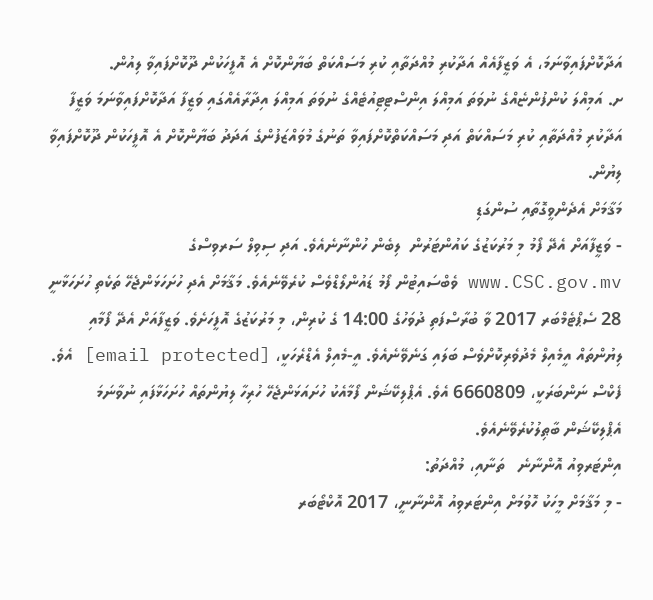އަދާކޮށްފައިވާނަމަ، އެ ވަޒީފާއެއް އަދާކުރި މުއްދަތާއި ކުރި މަސައްކަތް ބަޔާންކޮށް އެ އޮފީހަކުން ދޫކޮށްފައިވާ ލިއުން.
ށ. އަމިއްލަ ކުންފުންޏެއްގެ ނުވަތަ އަމިއްލަ އިންސްޓިޓިއުޓެއްގެ ނުވަތަ އަމިއްލަ އިދާރާއެއްގައި ވަޒީފާ އަދާކޮށްފައިވާނަމަ ވަޒީފާ އަދާކުރި މުއްދަތާއި ކުރި މަސައްކަތް އަދި މަސައްކަތްކޮށްފައިވާ ތަނުގެ މުވައްޒަފުންގެ އަދަދު ބަޔާންކޮށް އެ އޮފީހަކުން ދޫކޮށްފައިވާ ލިޔުން.
މަޤާމަށް އެދެންވީގޮތާއި ސުންގަޑި
- ވަޒީފާއަށް އެދޭ ފޯމު މި މަރުކަޒުގެ ކައުންޓަރުން  ލިބެން ހުންނާނެއެވެ. އަދި ސިވިލް ސަރވިސްގެ www.CSC.gov.mv ވެބްސައިޓުން ފޯމު ޑައުންލޯޑްވެސް ކުރެވޭނެއެވެ. މަޤާމަށް އެދި ހުށަހަޅަންޖެހޭ ތަކެތި ހުށަހަޅާނީ 28 ސެޕްޓެމްބަރ 2017 ވާ ބުރާސްފަތި ދުވަހުގެ 14:00 ގެ ކުރިން، މި މަރުކަޒުގެ އޮފީހަށެވެ. ވަޒީފާއަށް އެދޭ ފޯމާއި ލިޔުންތައް އީމެއިލް މެދުވެރިކޮށްވެސް ބަލައި ގަނެވޭނެއެވެ. އީ-މެއިލް އެޑްރެހަކީ، [email protected] އެވެ. ފެކްސް ނަންބަރަކީ، 6660809 އެވެ. އެޕްލިކޭޝަން ފޯމާއެކު ހުށައަޅަންޖެހޭ ހުރިހާ ލިޔުންތައް ހުށަހަޅާފައި ނުވާނަމަ އެޕްލިކޭޝަން ބާޠިލުކުރެވޭނެއެވެ.
އިންޓަރވިއު އޮންނާނެ   ތަނާއި، މުއްދަތު:
- މި މަޤާމަށް މީހަކު ހޮވުމަށް އިންޓަރވިއު އޮންނާނީ، 2017 އޮކްޓޯބަރ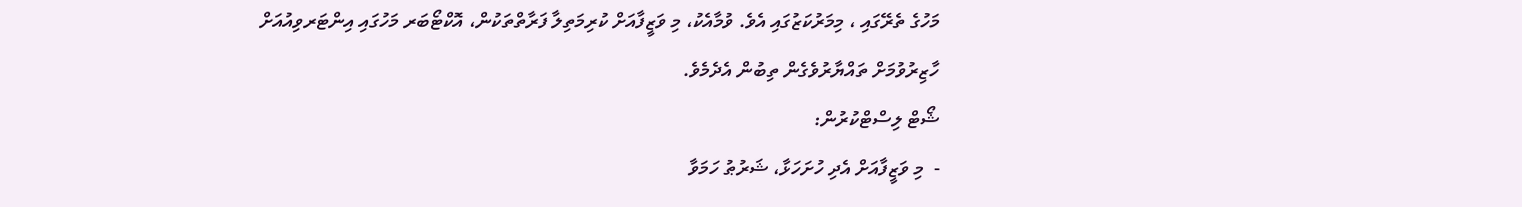މަހުގެ ތެރޭގައި ، މިމަރުކަޒުގައި އެވެ. ވުމާއެކު، މި ވަޒީފާއަށް ކުރިމަތިލާ ފަރާތްތަކުން، އޮކްޓޯބަރ މަހުގައި އިންޓަރވިއުއަށް ހާޒިރުވުމަށް ތައްޔާރުވެގެން ތިބުން އެދެމެވެ.
ޝޯޓް ލިސްޓްކުރުން:
-  މި ވަޒީފާއަށް އެދި ހުށަހަޅާ، ޝަރުޠު ހަމަވާ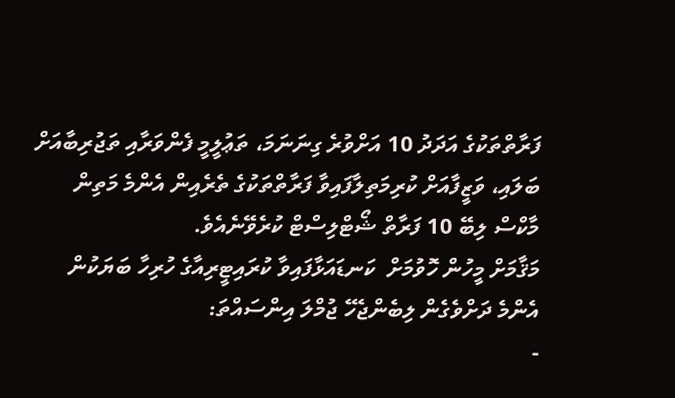ފަރާތްތަކުގެ އަދަދު 10 އަށްވުރެ ގިނަނަމަ، ތަޢުލީމީ ފެންވަރާއި ތަޖުރިބާއަށް ބަލައި، ވަޒީފާއަށް ކުރިމަތިލާފައިވާ ފަރާތްތަކުގެ ތެރެއިން އެންމެ މަތިން މާކްސް ލިބޭ 10 ފަރާތް ޝޯޓްލިސްޓް ކުރެވޭނެއެވެ.
މަޤާމަށް މީހުން ހޮވުމަށް  ކަނޑައަޅާފައިވާ ކުރައިޓީރިއާގެ ހުރިހާ ބަޔަކުން އެންމެ ދަށްވެގެން ލިބެންޖެހޭ ޖުމްލަ އިންސައްތަ:
-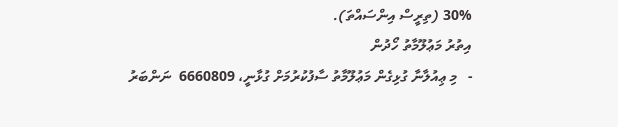30% (ތިރީސް އިންސައްތަ).
އިތުރު މަޢުލޫމާތު ހޯދުން
-   މި ޢިއުލާނާ ގުޅިގެން މަޢުލޫމާތު ސާފުކުރުމަށް ގުޅާނީ، 6660809  ނަންބަރު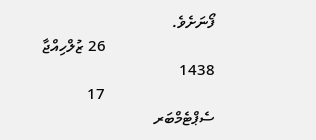ފޯނަށެވެ.
                            26 ޒުލްހިއްޖާ 1438
                            17 ސެޕްޓެމްބަރ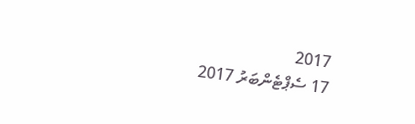2017
17 ސެޕްޓެންބަރު 2017